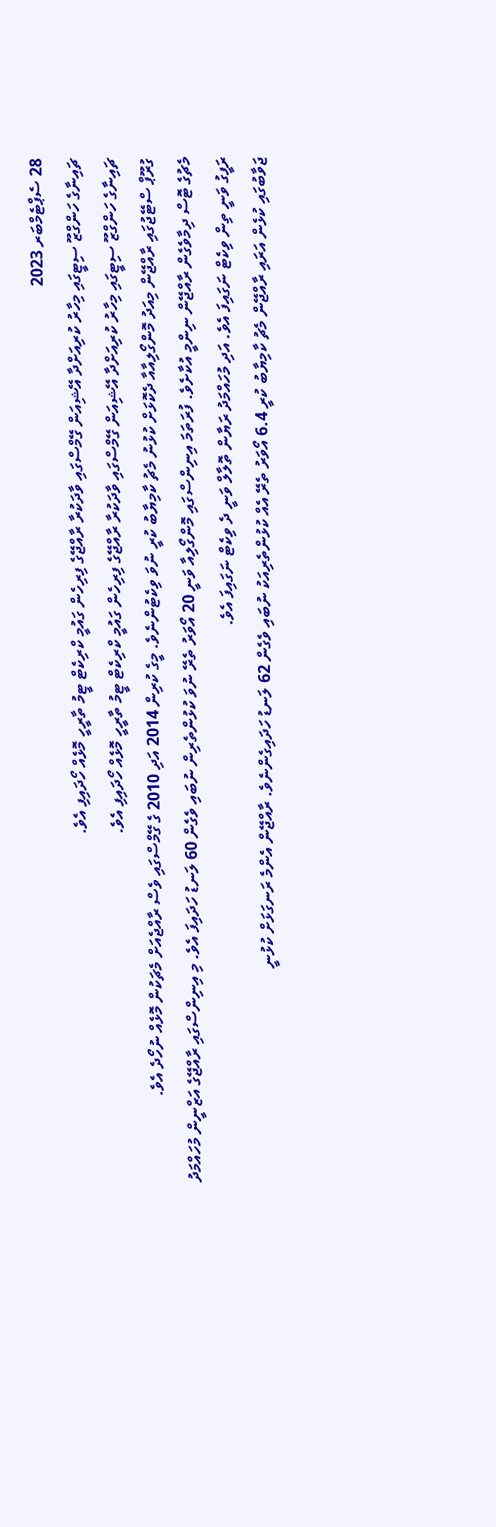28 ސެޕްޓެމްބަރ 2023
ޗައިނާގެ ހަންގްޒޫ ސިޓީގައި މިހާރު ކުރިއަށްދާ އޭޝިއަން ގޭމްސްގައި ވާދަކުރާ ރާއްޖޭގެ ފިރިހެން ގައުމީ ކްރިކެޓް ޓީމު ތާރީހީ މޮޅެއް ހޯދައިފި އެވެ.
ޗައިނާގެ ހަންގްޒޫ ސިޓީގައި މިހާރު ކުރިއަށްދާ އޭޝިއަން ގޭމްސްގައި ވާދަކުރާ ރާއްޖޭގެ ފިރިހެން ގައުމީ ކްރިކެޓް ޓީމު ތާރީހީ މޮޅެއް ހޯދައިފި އެވެ.
ގުރޫޕް ސްޓޭޖުގައި ރާއްޖޭން މިއަދު މޮންގޯލިއާއާ ދެކޮޅަށް ކުޅުނު މެޗު ކާމިޔާބު ކުރީ ނުވަ ވިކެޓުންނެވެ. މީގެ ކުރިން 2014 އަދި 2010 ގެ ގޭމްސްގައި ވެސް ރާއްޖެއަށް މެޗަކުން މޮޅެއް ނުހޯދެ އެވެ.
މެޗުގެ ޓޮސް ދިމާވެގެން ރާއްޖޭން ނިންމީ އުކާށެވެ. ފުރަތަމަ އިނިންސްގައި މޮންގޯލިއާ ވަނީ 20 އޯވަރު ތެރޭ ނުވަ ކުޅުންތެރިން ނުބައި ވެގެން 60 ލަނޑު ހަދައިފަ އެވެ. މި އިނިންސްގައި ރާއްޖޭގެ އަޒްނީން މުހައްމަދު ރަފީގު ވަނީ ތިން ވިކެޓް ނަގައިފަ އެވެ. އަދި މުހައްމަދު ރަޔާން ތޮލާލް ވަނީ ދެ ވިކެޓް ނަގައިފަ އެވެ.
ޖަވާބުގައި ކުޅެން އަރައި ރާއްޖޭން މެޗު ކާމިޔާބު ކުރީ 6.4 އޯވަރު ތެރޭ އެއް ކުޅުންތެރިއަކު ނުބައި ވެގެން 62 ލަނޑު ހަދައިގެންނެވެ. ރާއްޖޭން އެންމެ ރަނގަޅަށް ކުޅުނީ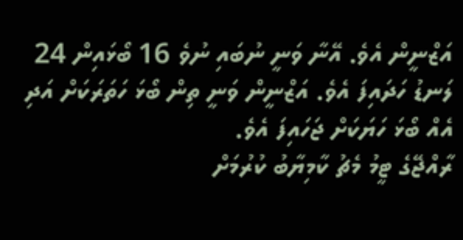އަޒްނީން އެވެ. އޭނާ ވަނީ ނުބައި ނުވެ 16 ބޯޅައިން 24 ލަނޑު ހަދައިފަ އެވެ. އަޒްނީން ވަނީ ތިން ބޯޅަ ހަތަރަކަށް އަދި އެއް ބޯޅަ ހަޔަކަށް ޖަހައިފަ އެވެ.
ރާއްޖޭގެ ޓީމު މެޗު ކާމިޔާބު ކުރުމަށް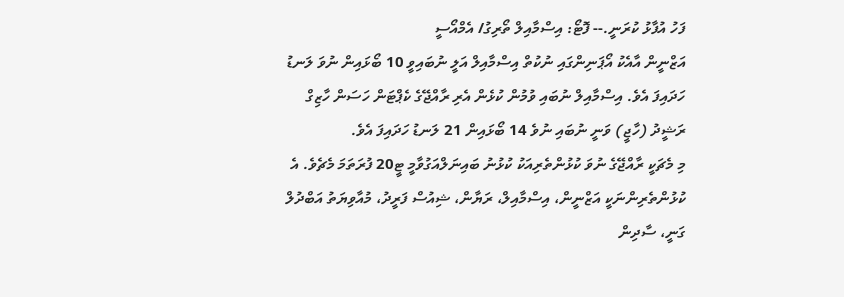ފަހު އުފާޅު ކުރަނީ.-- ފޮޓޯ: އިސްމާއިލް ތޯރިގު/ އެމްއޯސީ
އަޒްނީން އާއެކު އޯޕަނިންގައި ނުކުތް އިސްމާއިލް އަލީ ނުބައިވީ 10 ބޯޅައިން ނުވަ ލަނޑު ހަދައިފަ އެވެ. އިސްމާއިލް ނުބައި ވުމުން ކުޅެން އެރި ރާއްޖޭގެ ކެޕްޓަން ހަސަން ހާޒިގް ރަޝީދު (ހާޖީ) ވަނީ ނުބައި ނުވެ 14 ބޯޅައިން 21 ލަނޑު ހަދައިފަ އެވެ.
މި މެޗަކީ ރާއްޖޭގެ ނުވަ ކުޅުންތެރިއަކު ކުޅުނު ބައިނަލްއަގުވާމީ ޓީ20 ފުރަތަމަ މެޗެވެ. އެ ކުޅުންތެރިންނަކީ އަޒްނީން، އިސްމާއިލް، ރަޔާން، ޝިއުސް ފަރީދު، މުއާވިޔަތު އަބްދުލް ގަނީ، ސާދިން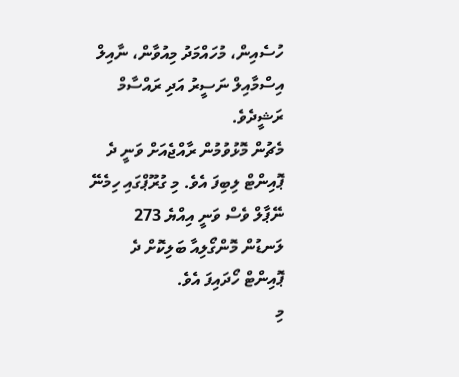ހުސެއިން، މުހައްމަދު މިއުވާން، ނާއިލް އިސްމާއިލް ނަސީރު އަދި ރައްސާމް ރަޝީދެވެ.
މެޗުން މޮޅުވުމުން ރާއްޖެއަށް ވަނީ ދެ ޕޮއިންޓް ލިބިފަ އެވެ. މި ގުރޫޕްގައި ހިމެނޭ ނޭޕާލް ވެސް ވަނީ އިއްޔެ 273 ލަނޑުން މޮންގޯލިއާ ބަލިކޮށް ދެ ޕޮއިންޓް ހޯދައިފަ އެވެ.
މި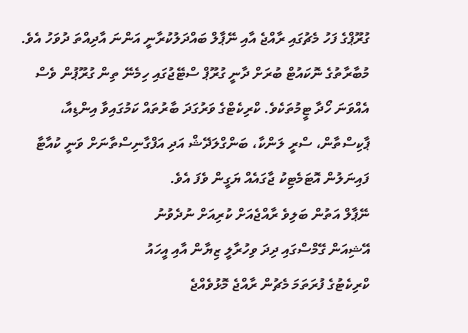ގުރޫޕްގެ ފަހު މެޗުގައި ރާއްޖެ އާއި ނޭޕާލް ބައްދަލުކުރާނީ އަންނަ އާދިއްތަ ދުވަހު އެވެ.
މުބާރާތުގެ ނޮކައުޓް ބުރަށް ދާނީ ގުރޫޕް ސްޓޭޖުގައި ހިމެނޭ ތިން ގުރޫޕުން ވެސް އެއްވަނަ ހޯދާ ޓީމުތަކެވެ. ކްރިކެޓްގެ ވަރުގަދަ ބާރުތައް ކަމުގައިވާ އިންޑިއާ، ޕާކިސްތާން، ސްރީ ލަންކާ، ބަންގްލަދޭޝް އަދި އަފްގާނިސްތާނަށް ވަނީ ކުއާޓާ ފައިނަލުން އޮޓަމެޓިކު ޖާގައެއް ޔަގީން ވެފަ އެވެ.
ނޭޕާލް އަތުން ބަލިވެ ރާއްޖެއަށް ކުރިއަށް ނުދެވުނު
އޭޝިއަން ގޭމްސްގައި ދިދަ ވިހުރާލީ ޒިޔާން އާއި އީހައު
ކްރިކެޓުގެ ފުރަތަމަ މެޗުން ރާއްޖެ މޮޅުވެއްޖެ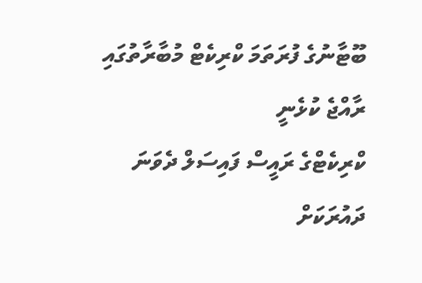ބޫޓާނުގެ ފުރަތަމަ ކްރިކެޓް މުބާރާތުގައި ރާއްޖެ ކުޅެނީ
ކްރިކެޓްގެ ރައީސް ފައިސަލް ދެވަނަ ދައުރަކަށް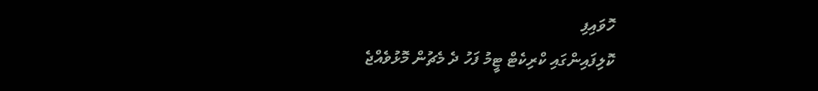ހޮވައިފި
ކޮލިފައިންގައި ކްރިކެޓް ޓީމު ފަހު ދެ މެޗުން މޮޅުވެއްޖެ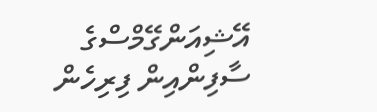އޭޝިއަންގޭމްސްގެ ސާފިންއިން ފިރިހެން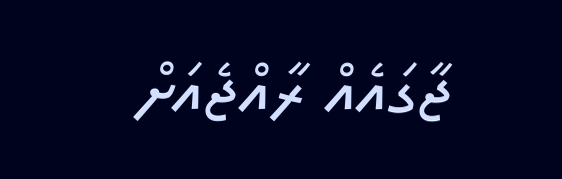ޖާގައެއް ރާއްޖެއަށް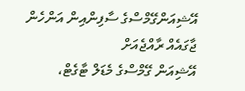އޭޝިއަންގޭމްސްގެ ސާފިންއިން އަންހެން ޖާގައެއް ރާއްޖެއަށް
އޭޝިއަން ގޭމްސްގެ މެޑަލް ޓާގެޓް،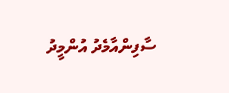ސާފިންއާމެދު އުންމީދު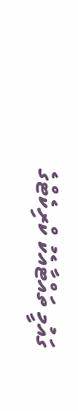ގައުމީ ތައްޓާއެކު ކްރިކެޓްގެ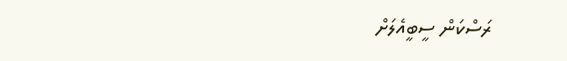ރަސްކަން ސީބީއެލަށް